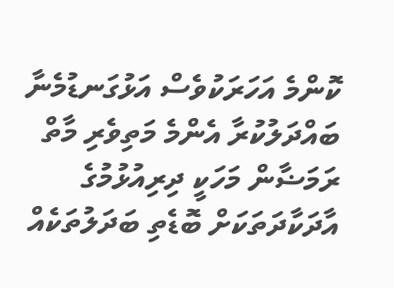ކޮންމެ އަހަރަކުވެސް އަޅުގަނޑުމެނާ ބައްދަލުކުރާ އެންމެ މަތިވެރި މާތް ރަމަޟާން މަހަކީ ދިރިއުޅުމުގެ އާދަކާދަތަކަށް ބޮޑެތި ބަދަލުތަކެއް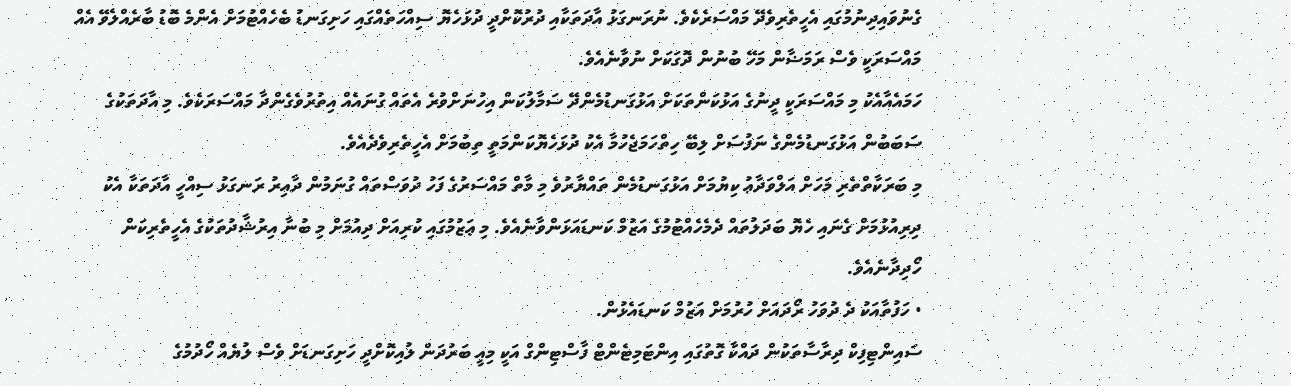ގެނުވައިދިނުމުގައި އެހީތެރިވެދޭ މައްސަރެކެވެ. ނުރަނގަޅު އާދަތަކާއި ދުރުކޮށްދީ ދުޅަހެޔޮ ސިއްހަތެއްގައި ހަށިގަނޑު ބެހެއްޓުމަށް އެންމެ ބޮޑު ބާރެއްލެވޭ އެއް މައްސަރަކީ ވެސް ރަމަޟާން މަހޭ ބުނުން ދޮގަކަށް ނުވާނެއެވެ.
ހަމައެއާއެކު މި މައްސަރަކީ ދީނުގެ އަޅުކަންތަކަށް އަޅުގަނޑުމެންދޭ ސަމާލުކަން އިހުނަށްވުރެ އެތައް ގުނައެއް އިތުރުވެގެންދާ މައްސަރަކެވެ. މި އާދަތަކުގެ ސަބަބުން އަޅުގަނޑުމެންގެ ނަފުސަށް ލިބޭ ހިތްހަމަޖެހުމާ އެކު ދުޅަހެޔޮކަންމަތީ ތިބުމަށް އެހީތެރިވެދެއެވެ.
މި ބަރަކާތްތެރި މަހަށް އަލްވަދާޢު ކިޔުމަށް އަޅުގަނޑުމެން ތައްޔާރުވެ މި މާތް މައްސަރުގެ ފަހު ދުވަސްތައް ގުނަމުން ދާއިރު ރަނގަޅު ސިއްހީ އާދަތަކާ އެކު ދިރިއުޅުމަށް ގެނައި ހެޔޮ ބަދަލުތައް ދެމެހެއްޓުމުގެ އަޒުމް ކަނޑައަޅަންވާނެއެވެ. މި ޢަޒުމުގައި ކުރިއަށް ދިއުމަށް މި ބުނާ އިރުޝާދުތަކުގެ އެހީތެރިކަން ހޯދިދާނެއެވެ.
• ހަފުތާއަކު ދެ ދުވަހު ރޯދައަށް ހުރުމަށް އަޒުމް ކަނޑައެޅުން.
ސައިންޓިފިކް ދިރާސާތަކުން ދައްކާ ގޮތުގައި އިންޓަމިޓެންޓް ފާސްޓިންގް އަކީ މިއީ ބަރުދަން ލުއިކޮށްދީ ހަށިގަނޑަށް ވެސް ލުޔެއް ހޯދުމުގެ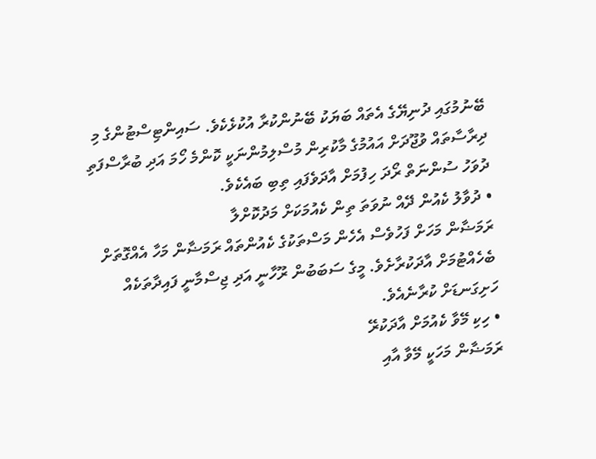ބޭނުމުގައި ދުނިޔޭގެ އެތައް ބަޔަކު ބޭނުންކުރާ އުކުޅެކެވެ. ސައިންޓިސްޓުންގެ މި ދިރާސާތައް ވުޖޫދަށް އައުމުގެ މާކުރިން މުސްލިމުންނަކީ ކޮންމެ ހޯމަ އަދި ބުރާސްފަތި ދުވަހު ސުންނަތް ރޯދަ ހިފުމަށް އާދަވެފައި ތިބި ބައެކެވެ.
• ދުވާލު ކެއުން ދޭއް ނުވަތަ ތިން ކެއުމަކަށް މަދުކޮށްލާ
ރަމަޟާން މަހަށް ފަހުވެސް އެހެން މަސްތަކުގެ ކެއުންތައް ރަމަޟާން މަހާ އެއްގޮތަށް ބެހެއްޓުމަށް އާދަކުރާށެވެ. މީގެ ސަބަބުން ރޫހާނީ އަދި ޖިސްމާނީ ފައިދާތަކެއް ހަށިގަނޑަށް ކުރާނެއެވެ.
• ހިކި މޭވާ ކެއުމަށް އާދަކުރޭ
ރަމަޟާން މަހަކީ މޭވާ އާއި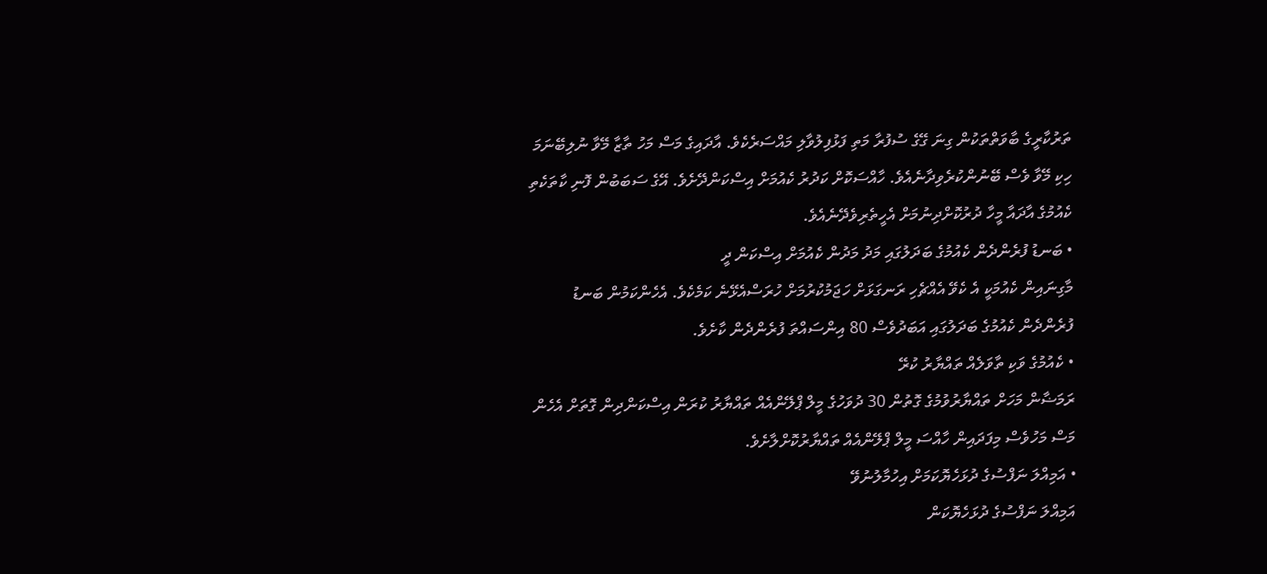ތަރުކާރީގެ ބާވަތްތަކުން ގިނަ ގޭގެ ސުފުރާ މަތި ފަޅުފިލުވާލި މައްސަރެކެވެ. އާދައިގެ މަސް މަހު ތާޒާ މޭވާ ނުލިބޭނަމަ ހިކި މޭވާ ވެސް ބޭނުންކުރެވިދާނެއެވެ. ހާއްސަކޮށް ކަދުރު ކެއުމަށް އިސްކަންދޭށެވެ. އޭގެ ސަބަބުން ފޮނި ކާތަކެތި ކެއުމުގެ އާދައާ މީހާ ދުރުކޮށްދިނުމަށް އެހީތެރިވެދޭނެއެވެ.
• ބަނޑު ފުރެންދެން ކެއުމުގެ ބަދަލުގައި މަދު މަދުން ކެއުމަށް އިސްކަން ދީ
މާގިނައިން ކެއުމަކީ އެ ކެވޭ އެއްޗެހި ރަނގަޅަށް ހަޖަމުކުރުމަށް ހުރަސްއެޅޭނެ ކަމެކެވެ. އެހެންކަމުން ބަނޑު ފުރެންދެން ކެއުމުގެ ބަދަލުގައި އަބަދުވެސް 80 އިންސައްތަ ފުރެންދެން ކާށެވެ.
• ކެއުމުގެ ވަކި ތާވަލެއް ތައްޔާރު ކުރޭ
ރަމަޟާން މަހަށް ތައްޔާރުވުމުގެ ގޮތުން 30 ދުވަހުގެ މީލް ޕްލޭންއެއް ތައްޔާރު ކުރަން އިސްކަންދިން ގޮތަށް އެހެން މަސް މަހުވެސް މިފަދައިން ހާއްސަ މީލް ޕްލޭންއެއް ތައްޔާރުކޮށްލާށެވެ.
• އަމިއްލަ ނަފްސުގެ ދުޅަހެޔޮކަމަށް އިހުމާލުނުވޭ
އަމިއްލަ ނަފްސުގެ ދުޅަހެޔޮކަން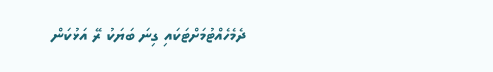ދެމެހެއްޓުމަށްޓަކައި ގިނަ ބަޔަކު ރޭ އަޅުކަން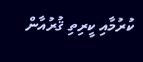ކުރުމާއި ކީރިތި ޤުރުއާން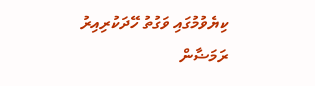ކިޔެވުމުގައި ވަގުތު ހޭދަކުރިއިރު ރަމަޟާން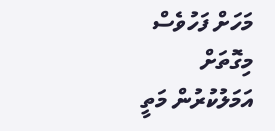މަހަށް ފަހުވެސް މިގޮތަށް އަމަލުކުރުން މަތީ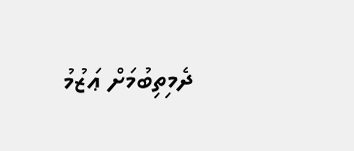ދެމިތިބުމަށް ޢަޒުމު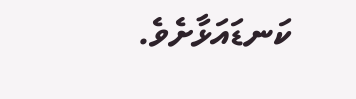ކަނޑައަޅާށެވެ.